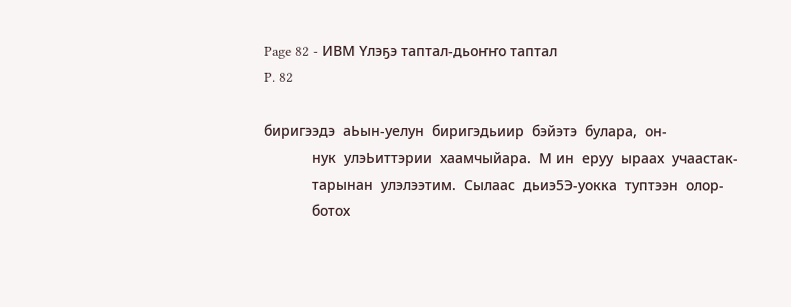Page 82 - ИВМ Үлэҕэ таптал-дьоҥҥо таптал
P. 82

биригээдэ  аЬын-уелун  биригэдьиир  бэйэтэ  булара,  он-
            нук  улэЬиттэрии  хаамчыйара.  М ин  еруу  ыраах  учаастак-
            тарынан  улэлээтим.  Сылаас  дьиэ5Э-уокка  туптээн  олор-
            ботох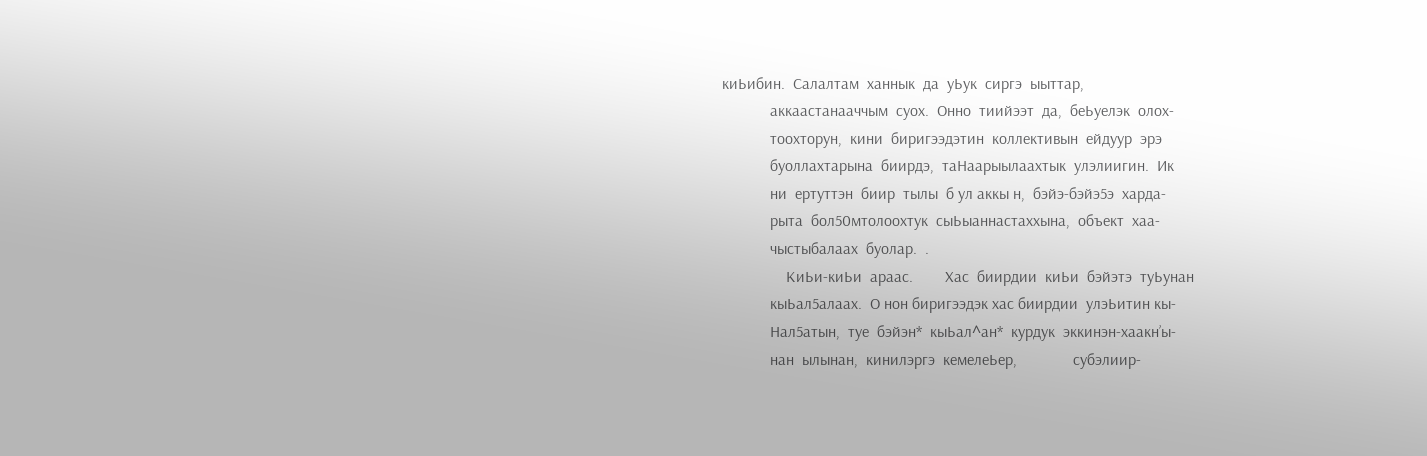киЬибин.  Салалтам  ханнык  да  уЬук  сиргэ  ыыттар,
            аккаастанааччым  суох.  Онно  тиийээт  да,  беЬуелэк  олох-
            тоохторун,  кини  биригээдэтин  коллективын  ейдуур  эрэ
            буоллахтарына  биирдэ,  таНаарыылаахтык  улэлиигин.  Ик
            ни  ертуттэн  биир  тылы  б ул аккы н,  бэйэ-бэйэ5э  харда-
            рыта  бол50мтолоохтук  сыЬыаннастаххына,  объект  хаа-
            чыстыбалаах  буолар.  .
                КиЬи-киЬи  араас.        Хас  биирдии  киЬи  бэйэтэ  туЬунан
            кыЬал5алаах.  О нон биригээдэк хас биирдии  улэЬитин кы-
            Нал5атын,  туе  бэйэн*  кыЬал^ан*  курдук  эккинэн-хаакн’ы-
            нан  ылынан,  кинилэргэ  кемелеЬер,              субэлиир-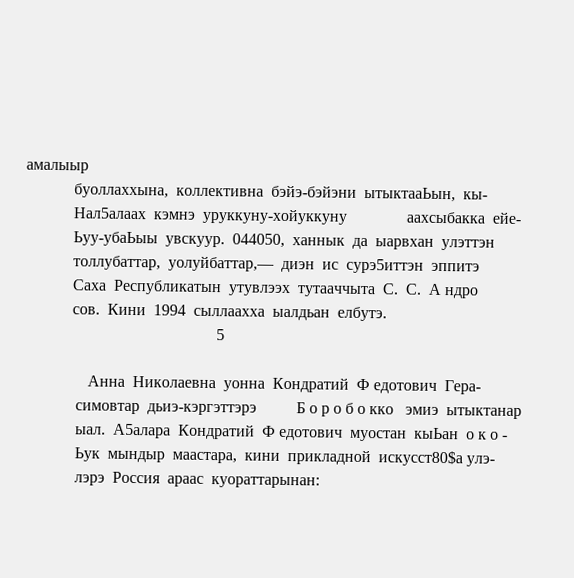амалыыр
            буоллаххына,  коллективна  бэйэ-бэйэни  ытыктааЬын,  кы-
            Нал5алаах  кэмнэ  уруккуну-хойуккуну               аахсыбакка  ейе-
            Ьуу-убаЬыы  увскуур.  044050,  ханнык  да  ыарвхан  улэттэн
            толлубаттар,  уолуйбаттар,—  диэн  ис  сурэ5иттэн  эппитэ
            Саха  Республикатын  утувлээх  тутааччыта  С.  С.  А ндро
            сов.  Кини  1994  сыллаахха  ыалдьан  елбутэ.
                                                5

                Анна  Николаевна  уонна  Кондратий  Ф едотович  Гера-
             симовтар  дьиэ-кэргэттэрэ          Б о р о б о кко   эмиэ  ытыктанар
             ыал.  А5алара  Кондратий  Ф едотович  муостан  кыЬан  о к о -
             Ьук  мындыр  маастара,  кини  прикладной  искусст80$а улэ-
             лэрэ  Россия  араас  куораттарынан: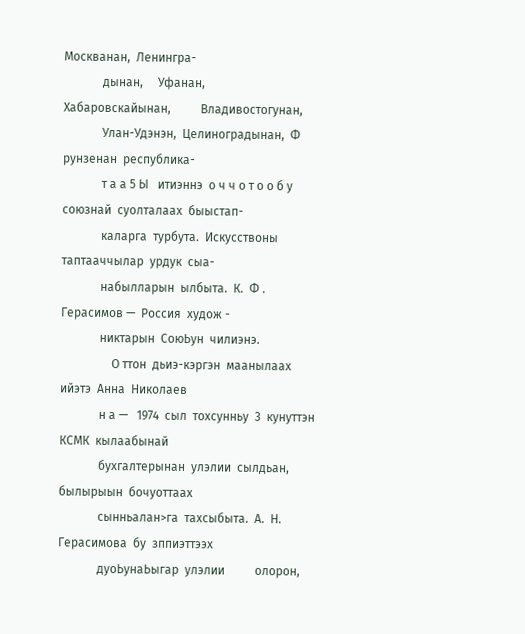Москванан,  Ленингра-
             дынан,     Уфанан,      Хабаровскайынан,          Владивостогунан,
             Улан-Удэнэн,  Целиноградынан,  Ф рунзенан  республика-
             т а а 5 Ы   итиэннэ  о ч ч о т о о б у   союзнай  суолталаах  быыстап-
             каларга  турбута.  Искусствоны  таптааччылар  урдук  сыа-
             набылларын  ылбыта.  К.  Ф .  Герасимов —  Россия  худож -
             никтарын  СоюЬун  чилиэнэ.
                 О ттон  дьиэ-кэргэн  маанылаах  ийэтэ  Анна  Николаев
             н а —   1974  сыл  тохсунньу  3  кунуттэн  КСМК  кылаабынай
             бухгалтерынан  улэлии  сылдьан,  былырыын  бочуоттаах
             сынньалан>га  тахсыбыта.  А.  Н.  Герасимова  бу  зппиэттээх
             дуоЬунаЬыгар  улэлии          олорон,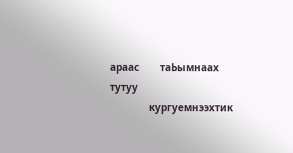араас       таЬымнаах  тутуу
             кургуемнээхтик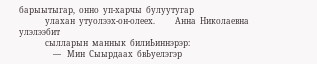барыытыгар,  онно  уп-харчы  булуутугар
             улахан  утуолээх-он-олеех.          Анна  Николаевна  улэлээбит
             сылларын  маннык  билиЬиннэрэр:
                 —   Мин  Сыырдаах  бвЬуелэгэр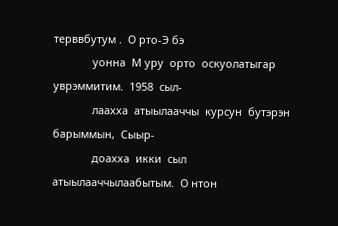терввбутум .  О рто-Э бэ
             уонна  М уру  орто  оскуолатыгар  уврэммитим.  1958  сыл-
             лаахха  атыылааччы  курсун  бутэрэн  барыммын,  Сыыр-
             доахха  икки  сыл  атыылааччылаабытым.  О нтон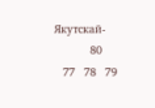Якутскай-
            80
   77   78   79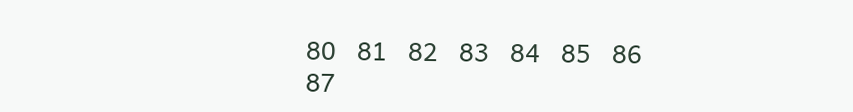80   81   82   83   84   85   86   87